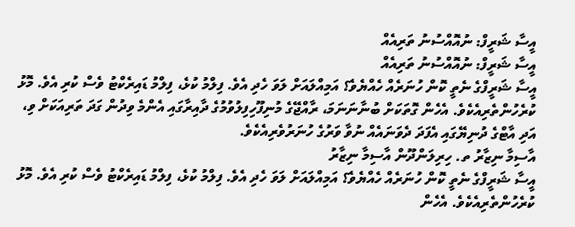އީސާ ޝަރީފް: ނުއޮއްސުނު ތަރިއެއް
އީސާ ޝަރީފް: ނުއޮއްސުނު ތަރިއެއް
އީސާ ޝަރީފްގެ ނެތީ ކޮން ހުނަރެއް ހެއްޔެވެ؟ އަމިއްލައަށް ލަވަ ހެދި އެވެ. ފިލްމު ކުޅެ، ފިލްމު ޑައިރެކްޓު ވެސް ކުރި އެވެ. މޮޅު ކުރެހުންތެރިއެކެވެ. އެހެން ގޮތަކަށް ބުނާނަނަމަ، ރާއްޖޭގެ މުނިފޫހިފިލުވުމުގެ ދާއިރާގައި އެންމެ ވިދުން ގަދަ ތަރިއަކަށް ވި، އަދި އާޓްގެ ދުނިޔޭގައި އެފަދަ ދެވަނައެއް ނުވާ ވަރުގެ ހުނަރުވެރިއެކެވެ.
އާސިމާ ނިޒާރު ތ. ހިރިލަންދޫން އާސިމާ ނިޒާރު
އީސާ ޝަރީފްގެ ނެތީ ކޮން ހުނަރެއް ހެއްޔެވެ؟ އަމިއްލައަށް ލަވަ ހެދި އެވެ. ފިލްމު ކުޅެ، ފިލްމު ޑައިރެކްޓު ވެސް ކުރި އެވެ. މޮޅު ކުރެހުންތެރިއެކެވެ. އެހެން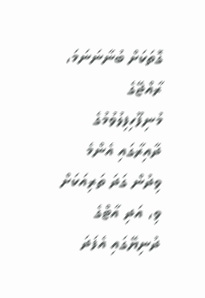ގޮތަކަށް ބުނާނަނަމަ، ރާއްޖޭގެ މުނިފޫހިފިލުވުމުގެ ދާއިރާގައި އެންމެ ވިދުން ގަދަ ތަރިއަކަށް ވި، އަދި އާޓްގެ ދުނިޔޭގައި އެފަދަ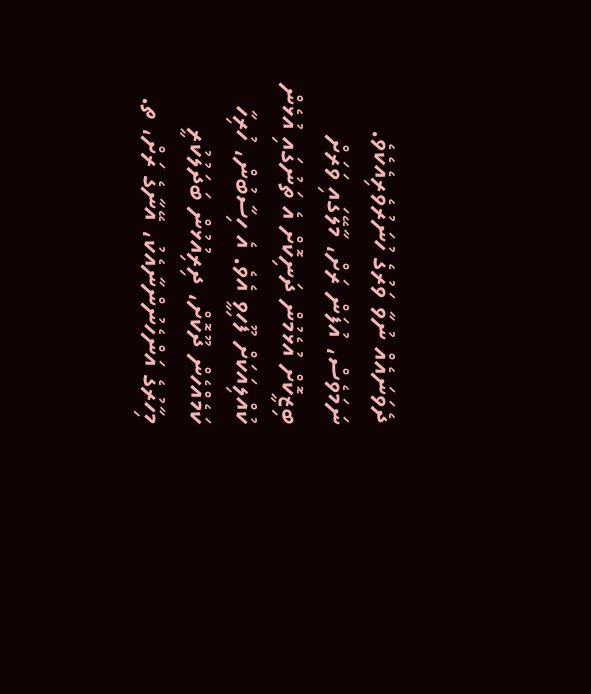ދެވަނައެއް ނުވާ ވަރުގެ ހުނަރުވެރިއެކެވެ.
ނަމަވެސް، އުފަން ރަށް، މާލޭގައި ވަރަށް ބިޒީކޮށް އުޅެމުން ދަނިކޮށް އެ ތަނުގައި އުޅެން ކުއްލިއަކަށް ފޫހިވީ އެވެ. އެ ހިސާބުން، ހުރިހާ ކަމެއްހެން ދޫކޮށް، ދިރިއުޅުން ބަދަލުކުރީ މިހާރުގެ އަންހެނުންނާއެކު، އޭނާގެ ރަށް، ތ.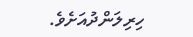ހިރިލަންދުއަށެވެ.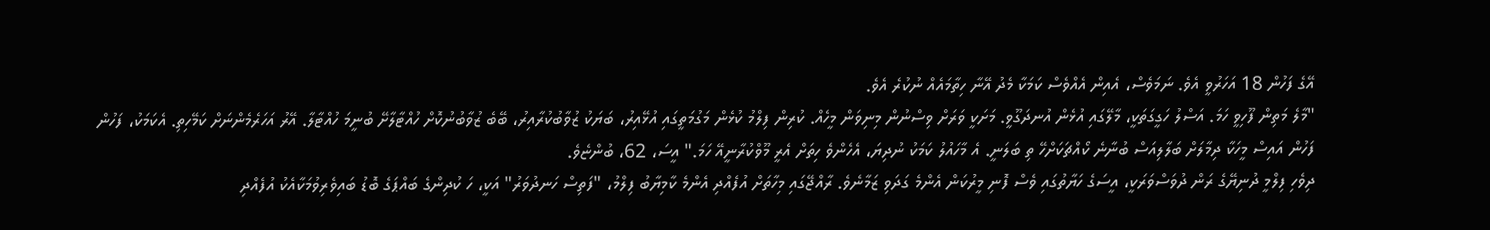އޭގެ ފަހުން 18 އަހަރުވީ އެވެ. ނަމަވެސް، އެއިން އެއްވެސް ކަމަކާ މެދު އޭނާ ހިތާމައެއް ނުކުރެ އެވެ.
"މާލެ މަތިން ފޫހިވީ ހަމަ. އަސްލު ހަގީގަތަކީ، މާލޭގައި އުޅެން އުނދަގޫވީ. މަށަކީ ވަރަށް ވިސްނުން މިނިވަން މީހެއް. ކުރިން ފިލްމު ކުޅެން މަގުމަތީގައި އުޅޭއިރު، ބަޔަކު ޒުވާބުކުރާއިރު، ބޭބެ ޒުވާބުނުކޮށް ހުއްޓާލާށޭ ބުނީމަ ހުއްޓާލާ. އޭރު އަހަރެމެންނަށް ކަމޭހިތި. އެކަމަކު، ފަހުން ފަހުން އައިސް މީހަކާ ދިމާލަށް ބަލާލިއަސް ބުނާނެ ކޯއްޗަކަށްހޭ ތި ބަލަނީ. އެ މާހައުލު ކަމަކު ނުދިޔަ، އެހެންވެ ހިތަށް އެރީ މޫވްކުރާނީއޭ ހަމަ." އީސަ، 62، ބުންޏެވެ.
ދިވެހި ފިލްމީ ދުނިޔޭގެ ރަން ދުވަސްވަރަކީ، އީސަގެ ހަޔާތުގައި ވެސް ފޮނި މީރުކަން އެންމެ ގަދަވި ޒަމާނެވެ. ރާއްޖޭގައި މިހާތަށް އުފެއްދި އެންމެ ކާމިޔާބު ފިލްމު، "ފަތިސް ހަނދުވަރު" އަކީ، ހަ ކުދިންގެ ބައްޕަގެ ބޮޑު ބައިވެރިވުމަކާއެކު އުފެއްދި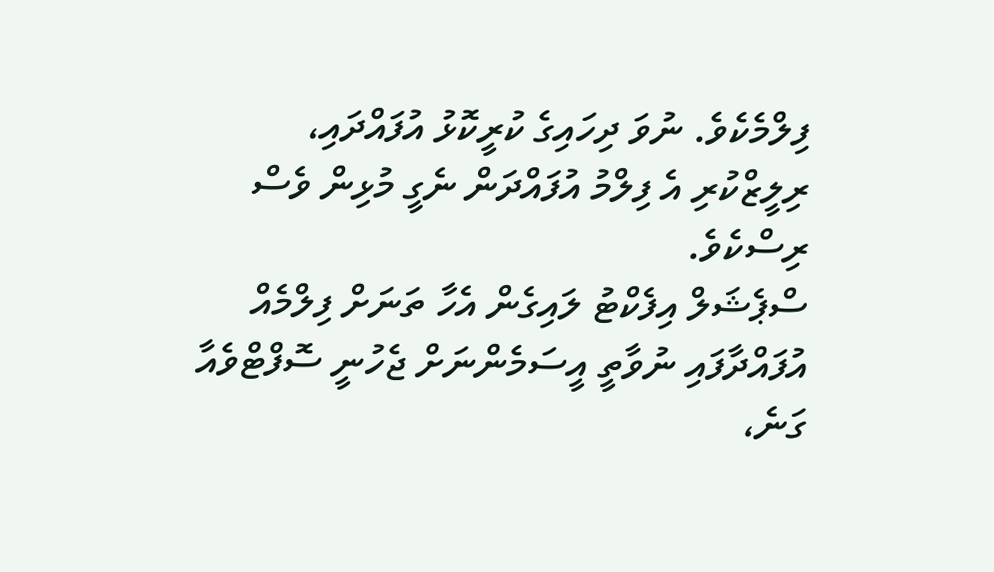ފިލްމެކެވެ. ނުވަ ދިހައިގެ ކުރީކޮޅު އުފައްދައި، ރިލީޒްކުރި އެ ފިލްމު އުފައްދަން ނެގީ މުޅިން ވެސް ރިސްކެވެ.
ސްޕެޝަލް އިފެކްޓު ލައިގެން އެހާ ތަނަށް ފިލްމެއް އުފައްދާފައި ނުވާތީ އީސަމެންނަށް ޖެހުނީ ސޮފްޓްވެއާ ގަނެ،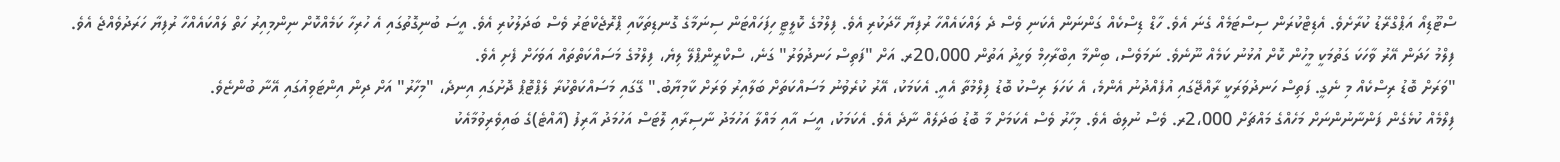ސްޓޫޑިއޯ އަޕްގްރޭޑު ކުރާށެވެ. އެޑިޓްކުރަން ސިސްޓަމެއް ގެނަ އެވެ. ހާޑް ޑިސްކެއް ގަންނަން އެކަނި ވެސް ދެ ލައްކައެއްހާ ރުފިޔާ ހޭދަކުރި އެވެ. ފިލްމުގެ ކޮލީޓީ ހިފަހައްޓަން ސިނަމާގެ ގޮނޑިތަކާއި ޕްރޮޖެކްޓަރު ވެސް ބަދަލުކުރި އެވެ. އީސަ ބުނިގޮތުގައި އެ ހުރިހާ ކަމެއްކޮށް ނިންމިއިރު ހަތް ލައްކައެއްހާ ރުފިޔާ ހަރަދުވެއްޖެ އެވެ.
ފިލްމު ހަދަން އޭރު ވާހަކަ ގަތުމަކީ މީހުން ކޮށް އުޅުނު ކަމެއް ނޫނެވެ. ނަމަވެސް، ބިންމާ އިބްރާހިމް ވަހީދު އަތުން 20،000ރ. އަށް "ފަތިސް ހަނދުވަރު" ގަނެ، ސްކްރީންޕްލޭ ލިޔެ، ފިލްމުގެ މަސައްކަތްތައް އަވަހަށް ފެށި އެވެ.
"ވަރަށް ބޮޑު ރިސްކެއް މި ނެގީ. ފަތިސް ހަނދުވަރަކީ ރާއްޖޭގައި އުފެއްދުނު އެންމެ، އެ ކަހަލަ ރިސްކު ބޮޑު ފިލްމުތާ އެއީ. އެކަމަކު، އޭރު ކުރެވުނު މަސައްކަތަށް ބަލާއިރު ވަރަށް ކާމިޔާބު." ގޭގައި މަސައްކަތްކުރާ ލެޕްޓޮޕް ދޮށުގައި އިނދެ، "މިހާރު" އަށް ދިން އިންޓަވިއުގައި އޭނާ ބުންޏެވެ.
ފިލްމެއް ކުޅެގެން ފަންނާނުންނަށް މަހެއްގެ މައްޗަށް 2،000ރ. ވެސް ނުލިބެ އެވެ. މިހާރު ވެސް އެކަމަށް މާ ބޮޑު ބަދަލެއް ނާދެ އެވެ. އެކަމަކު، އީސަ އާއި މައްލާ އަހުމަދު ނާސިރާއި ލޮޓަސް އަހުމަދު އާރިފު (އާއްޓެ)ގެ ބައިވެރިވުމާއެކު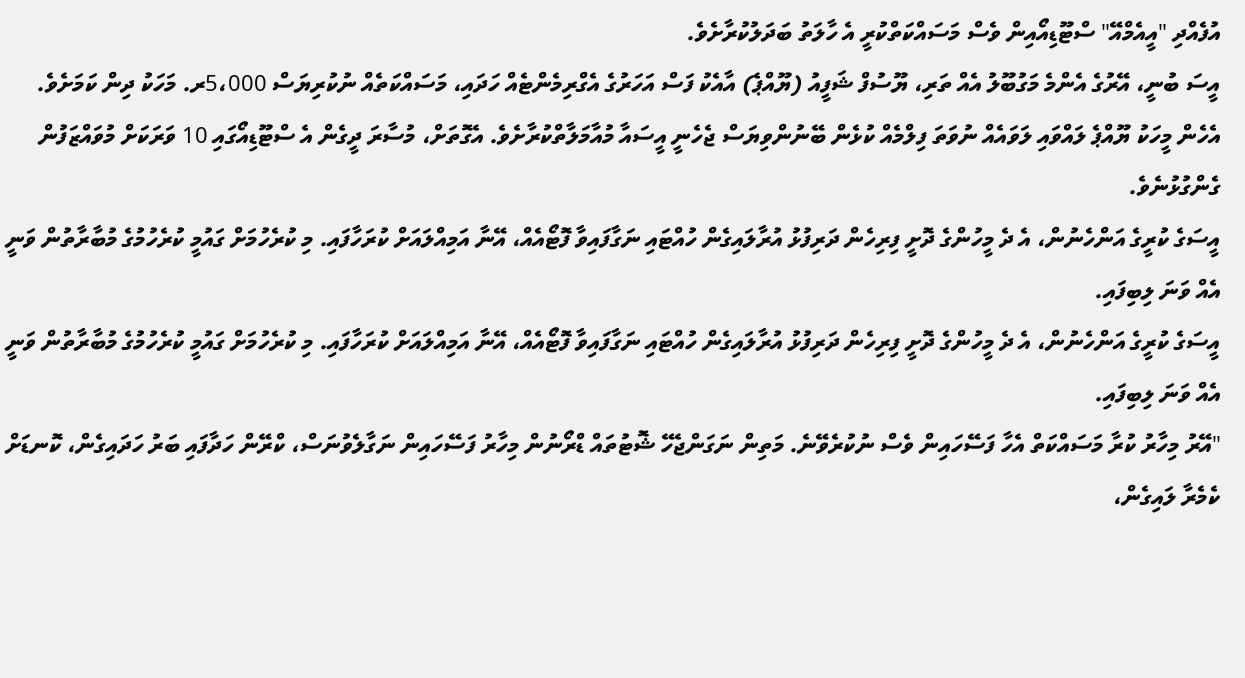އުފެއްދި "އީއެމްއޭ" ސްޓޫޑިއޯއިން ވެސް މަސައްކަތްކުރީ އެ ހާލަތު ބަދަލުކުރާށެވެ.
އީސަ ބުނީ، އޭރުގެ އެންމެ މަގުބޫލު އެއް ތަރި، ޔޫސުފް ޝަފީއު (ޔޫއްޕެ) އާއެކު ފަސް އަހަރުގެ އެގްރިމެންޓެއް ހަދައި، މަސައްކަތެއް ނުކުރިޔަސް 5،000ރ. މަހަކު ދިން ކަމަށެވެ. އެހެން މީހަކު ޔޫއްޕެ ލައްވައި ލަވައެއް ނުވަތަ ފިލްމެއް ކުޅެން ބޭނުންވިޔަސް ޖެހެނީ އީސައާ މުއާމަލާތްކުރާށެވެ. އެގޮތަށް، މުސާރަ ދީގެން އެ ސްޓޫޑިއޯގައި 10 ވަރަކަށް މުވައްޒަފުން ގެންގުޅުނެވެ.
އީސަގެ ކުރީގެ އަންހެނުން، އެ ދެ މީހުންގެ ދޮށީ ފިރިހެން ދަރިފުޅު އުރާލައިގެން ހުއްޓައި ނަގާފައިވާ ފޮޓޯއެއް، އޭނާ އަމިއްލައަށް ކުރަހާފައި. މި ކުރެހުމަށް ގައުމީ ކުރެހުމުގެ މުބާރާތުން ވަނީ އެއް ވަނަ ލިބިފައި.
އީސަގެ ކުރީގެ އަންހެނުން، އެ ދެ މީހުންގެ ދޮށީ ފިރިހެން ދަރިފުޅު އުރާލައިގެން ހުއްޓައި ނަގާފައިވާ ފޮޓޯއެއް، އޭނާ އަމިއްލައަށް ކުރަހާފައި. މި ކުރެހުމަށް ގައުމީ ކުރެހުމުގެ މުބާރާތުން ވަނީ އެއް ވަނަ ލިބިފައި.
"އޭރު މިހާރު ކުރާ މަސައްކަތް އެހާ ފަސޭހައިން ވެސް ނުކުރެވޭނެ. މަތިން ނަގަންޖެހޭ ޝޮޓުތައް ޑްރޯނުން މިހާރު ފަސޭހައިން ނަގާލެވުނަސް، ކްރޭން ހަދާފައި ބަރު ހަދައިގެން، ކޮނޑަށް ކެމެރާ ލައިގެން،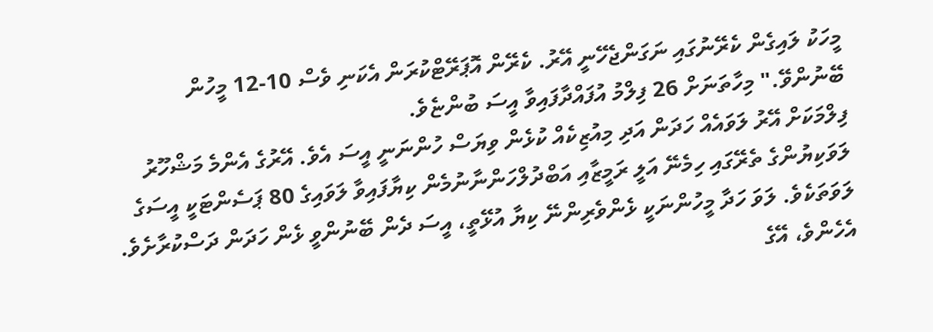މީހަކު ލައިގެން ކެރޭނުގައި ނަގަންޖެހޭނީ އޭރު. ކެރޭން އޮޕަރޭޓްކުރަން އެކަނި ވެސް 10-12 މީހުން ބޭނުންވޭ." މިހާތަނަށް 26 ފިލްމު އުފައްދާފައިވާ އީސަ ބުންޏެވެ.
ފިލްމަކަށް އޭރު ލަވައެއް ހަދަން އަދި މިއުޒިކެއް ކުޅެން ވިޔަސް ހުންނަނީ އީސަ އެވެ. އޭރުގެ އެންމެ މަޝްހޫރު ލަވަކިޔުންގެ ތެރޭގައި ހިމެނޭ އަލީ ރަމީޒާއި އަބްދުލްހަންނާނުމެން ކިޔާފައިވާ ލަވައިގެ 80 ޕަސެންޓަކީ އީސަގެ ލަވަތަކެވެ. ލަވަ ހަދާ މީހުންނަކީ ޅެންވެރިންނޭ ކިޔާ އުޅޭތީ، އީސަ ދެން ބޭނުންވީ ޅެން ހަދަން ދަސްކުރާށެވެ. އެހެންވެ، އޭގެ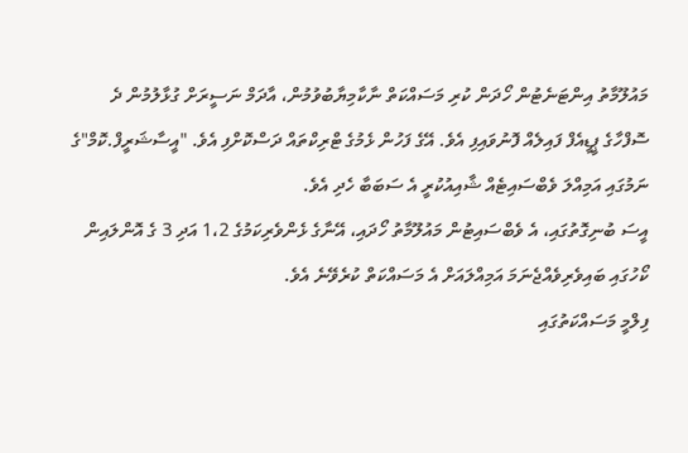މައުލޫމާތު އިންޓަނެޓުން ހޯދަން ކުރި މަސައްކަތް ނާކާމިޔާބުވުމުން، އާދަމް ނަސީރަށް ގުޅާލުމުން ދެ ސޮފްހާގެ ޕީޑީއެފް ފައިލެއް ފޮނުވައިފި އެވެ. އޭގެ ފަހުން ޅެމުގެ ޓްރިކްތައް ދަސްކޮށްފި އެވެ. "އީސާޝަރީފް.ކޮމް"ގެ ނަމުގައި އަމިއްލަ ވެބްސައިޓެއް ޝާއިއުކުރީ އެ ސަބަބާ ހެދި އެވެ.
އީސަ ބުނިގޮތުގައި، އެ ވެބްސައިޓުން މައުލޫމާތު ހޯދައި، އޭނާގެ ޅެންވެރިކަމުގެ 1،2 އަދި 3 ގެ އޮންލައިން ކޯހުގައި ބައިވެރިވެއްޖެނަމަ އަމިއްލައަށް އެ މަސައްކަތް ކުރެވޭނެ އެވެ.
ފިލްމީ މަސައްކަތުގައި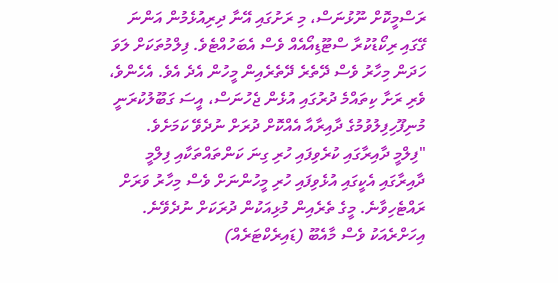ރަސްމީކޮށް ނޫޅުނަސް، މި ރަށުގައި އޭނާ ދިރިއުޅެމުން އަންނަ ގޭގައި ރިކޯޑުކުރާ ސްޓޫޑިއޯއެއް ވެސް އެބަހުއްޓެވެ. ފިލްމުތަކަށް ލަވަ ހަދަން މިހާރު ވެސް ދޭތެރެ ދޭތެރެއިން މީހުން އެދެ އެވެ. އެހެންވެ، ވެރި ރަށާ ކިތައްމެ ދުރުގައި އުޅެން ޖެހުނަސް، އީސަ ގަބޫލުކުރަނީ މުނިފޫހިފިލުވުމުގެ ދާއިރާއާ އެއްކޮށް ދުރަށް ނުދެވޭ ކަމަށެވެ.
"ފިލްމީ ދާއިރާގައި ކުރެވިފައި ހުރި ގިނަ ކަންތައްތަކާއި ފިލްމީ ދާއިރާގައި އެކީގައި އުޅެވިފައި ހުރި މީހުންނަށް ވެސް މިހާރު ވަރަށް ރައްޓެހިވާނެ. މީގެ ތެރެއިން މުޅިއަކުން ދުރަކަށް ނުދެވޭނެ. އިހަށްރެއަކު ވެސް މާއެބޫ (ޑައިރެކްޓަރެއް)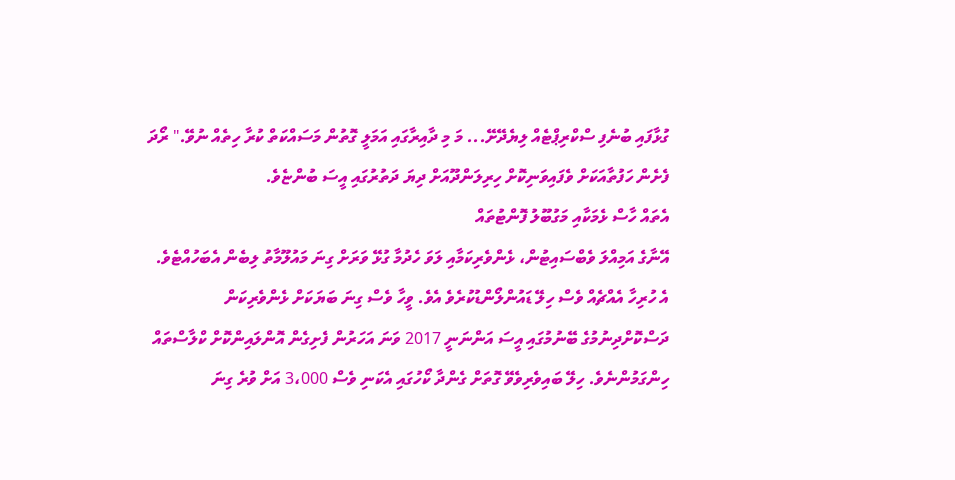ގުޅާފައި ބުނެފި ސްކްރިޕްޓެއް ލިޔެދޭށޭ... މަ މި ދާއިރާގައި އަމަލީ ގޮތުން މަސައްކަތް ކުރާ ހިތެއް ނުވޭ." ރޯދަ ފެށެން ހަފުތާއަކަށް ވެފައިވަނިކޮށް ހިރިލަންދޫއަށް ދިޔަ ދަތުރުގައި އީސަ ބުންޏެވެ.
އެތައް ހާސް ޅެމަކާއި މަގުބޫލު ފޮންޓުތައް
އޭނާގެ އަމިއްލަ ވެބްސައިޓުން، ޅެންވެރިކަމާއި ލަވަ ހެދުމާ ގުޅޭ ވަރަށް ގިނަ މައުލޫމާތު ލިބެން އެބަހުއްޓެވެ. އެ ހުރިހާ އެއްޗެއް ވެސް ހިލޭ ޑައުންލޯންޑުކުރެވެ އެވެ. ވީހާ ވެސް ގިނަ ބަޔަކަށް ޅެންވެރިކަން ދަސްކޮށްދިނުމުގެ ބޭނުމުގައި އީސަ އަންނަނީ 2017 ވަނަ އަހަރުން ފެށިގެން އޮންލައިންކޮށް ކްލާސްތައް ހިންގަމުންނެވެ. ހިލޭ ބައިވެރިވެވޭ ގޮތަށް ގެންދާ ކޯހުގައި އެކަނި ވެސް 3،000 އަށް ވުރެ ގިނަ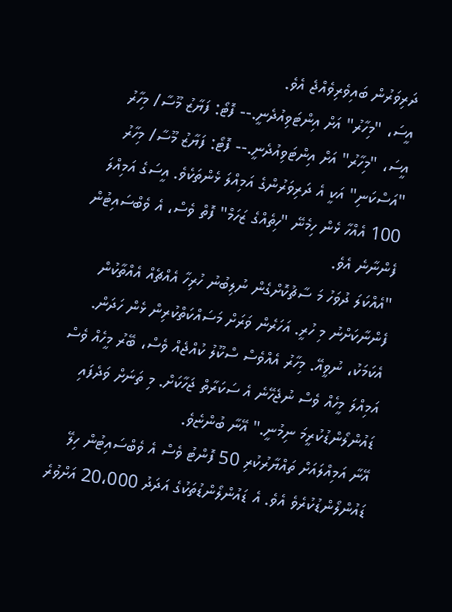ދަރިވަރުން ބައިވެރިވެއްޖެ އެވެ.
އީސަ، "މިހާރު" އަށް އިންޓަވިއުދެނީ.-- ފޮޓޯ: ފަޔާޒު މޫސާ/ މިހާރު
އީސަ، "މިހާރު" އަށް އިންޓަވިއުދެނީ.-- ފޮޓޯ: ފަޔާޒު މޫސާ/ މިހާރު
"އަސްކަނި" އަކީ އެ ދަރިވަރުންގެ އަމިއްލަ ޅެންތަކެވެ. އީސަގެ އަމިއްލަ 100 އެއްހާ ޅެން ހިމެނޭ "ހިތެއްގެ ޒަހަމް" ފޮތް ވެސް، އެ ވެބްސައިޓުން ފެންނާނެ އެވެ.
"އެއްކަލަ ދުވަހު މަ ސާޗުކޮށްގެން ނުލިބުނު ހުރިހާ އެއްޗެއް އެއްތާކުން ފެންނާކަށްނު މި ހުރީ. އަހަރެން ވަރަށް މަސައްކަތްކުރިން ޅެން ހަދަން. އެކަމަކު، ނުވީއޭ. މިހާރު އެއްވެސް ސްކޫލު ކުއްޖެއް ވެސް، ބޭރު މީހެއް ވެސް އަމިއްލަ މީހެއް ވެސް ނުޖެހޭނެ އެ ސަކަރާތް ޖަހާކަށް. މި ތަނަށް ވަދެފައި ޑައުންލޯންޑުކުރީމަ ނިމުނީ." އޭނާ ބުންޏެވެ.
އޭނާ އަމިއްލައަށް ތައްޔާރުކުރި 50 ފޮންޓު ވެސް އެ ވެބްސައިޓުން ހިލޭ ޑައުންލޯންޑުކުރެވެ އެވެ. އެ ޑައުންލޯންޑުތަކުގެ އަދަދު 20،000 އަށްވުރެ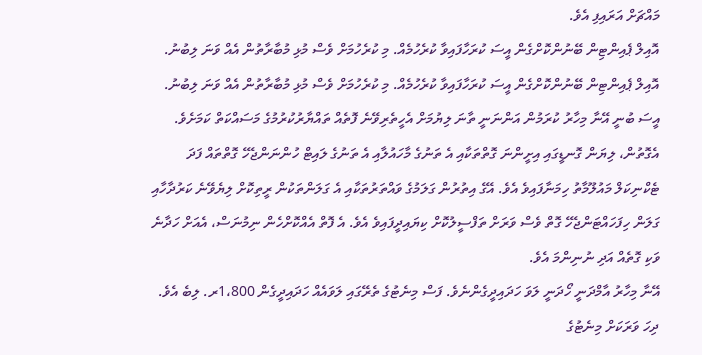މައްޗަށް އަރައިފި އެވެ.
އޮއިލް ޕެއިންޓިން ބޭނުންކޮށްގެން އީސަ ކުރަހާފައިވާ ކުރެހުމެއް. މި ކުރެހުމަށް ވެސް މުޅި މުބާރާތުން އެއް ވަނަ ލިބުނު.
އޮއިލް ޕެއިންޓިން ބޭނުންކޮށްގެން އީސަ ކުރަހާފައިވާ ކުރެހުމެއް. މި ކުރެހުމަށް ވެސް މުޅި މުބާރާތުން އެއް ވަނަ ލިބުނު.
އީސަ ބުނީ އޭނާ މިހާރު ކުރަމުން އަންނަނީ ތާނަ ލިޔުމަށް އެހީތެރިވޭނެ ފޮތެއް ތައްޔާރުކުރުމުގެ މަސައްކަތް ކަމަށެވެ. އެގޮތުން، ލިޔަން ގޮނޑީގައި އިށީންނަ ގޮތްތަކާއި އެ ތަނުގެ މާހައުލާއި އެ ތަނުގެ ލައިޓް ހުންނަންޖެހޭ ގޮތްތައް ފަދަ ޓެކްނިކަލް މައުލޫމާތު ހިމަނާފައިވެ އެވެ. އޭގެ އިތުރުން ގަލަމުގެ ވައްތަރުތަކާއި އެ ގަލަންތަކުން ރީތިކޮށް ލިޔެވޭނެ ކަރުދާހާއި ގަލަން ހިފަހައްޓަންޖެހޭ ގޮތް ވެސް ވަރަށް ތަފްސީލުކޮށް ކިޔައިދީފައިވެ އެވެ. އެ ފޮތް އެއްކޮށްހެން ނިމުނަސް، އެއަށް ހަދާނެ ވަކި ގޮތެއް އަދި ނުނިންމަ އެވެ.
އޭނާ މިހާރު އާމްދަނީ ހޯދަނީ ލަވަ ހަދައިދީގެންނެވެ. ފަސް މިނެޓުގެ ތެރޭގައި ލަވައެއް ހަދައިދީގެން 1،800ރ. ލިބެ އެވެ. ދިހަ ވަރަކަށް މިނެޓުގެ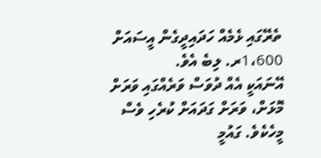ތެރޭގައި ޅެމެއް ހަދައިދީގެން އީސައަށް 1،600ރ. ލިބެ އެވެ.
އޭނައަކީ އެއް ދުވަސް ވަރެއްގައި ވަރަށް މޮޅަށް، ވަރަށް ގަދައަށް ކުރެހި ވެސް މީހެކެވެ. ގައުމީ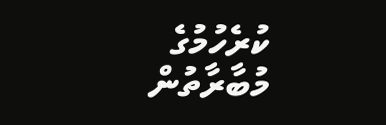ކުރެހުމުގެ މުބާރާތުން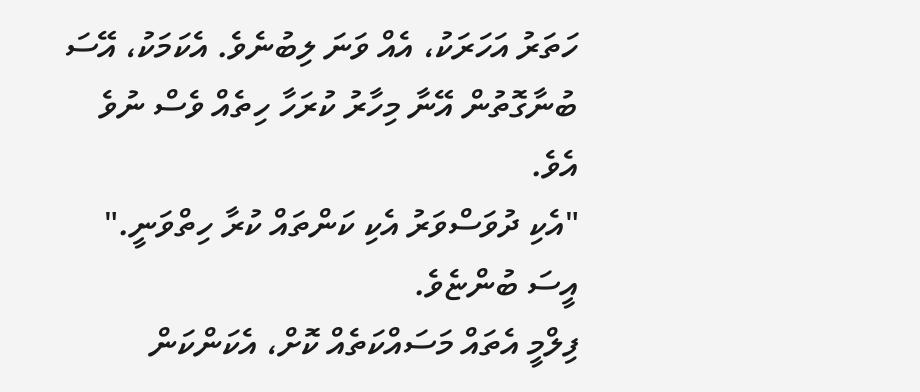ހަތަރު އަހަރަކު، އެއް ވަނަ ލިބުނެވެ. އެކަމަކު، އޭސަ ބުނާގޮތުން އޭނާ މިހާރު ކުރަހާ ހިތެއް ވެސް ނުވެ އެވެ.
"އެކި ދުވަސްވަރު އެކި ކަންތައް ކުރާ ހިތްވަނީ." އީސަ ބުންޏެވެ.
ފިލްމީ އެތައް މަސައްކަތެއް ކޮށް، އެކަންކަން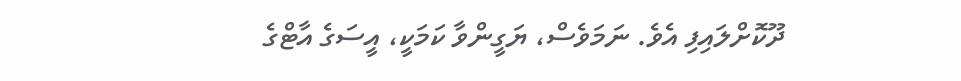ދޫކޮށްލައިފި އެވެ. ނަމަވެސް، ޔަގީންވާ ކަމަކީ، އީސަގެ އާޓްގެ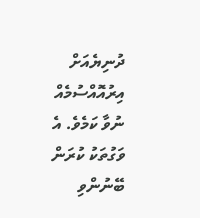ދުނިޔެއަށް އިރުއޮއްސުމެއް ނުވާ ކަމެވެ. އެ ވަގުތަކު ކުރަން ބޭނުންވި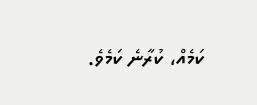ކަމެއް، ކުރާނެ ކަމެވެ.